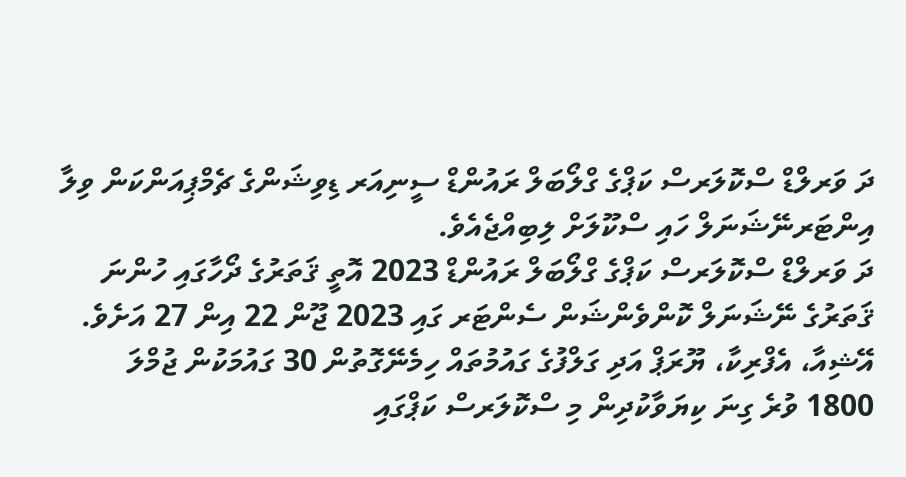ދަ ވަރލްޑް ސްކޮލަރސް ކަޕްގެ ގްލޯބަލް ރައުންޑް ސީނިއަރ ޑިވިޝަންގެ ޗެމްޕިއަންކަން ވިލާ އިންޓަރނޭޝަނަލް ހައި ސްކޫލަށް ލިބިއްޖެއެވެ.
ދަ ވަރލްޑް ސްކޮލަރސް ކަޕްގެ ގްލޯބަލް ރައުންޑް 2023 އޮތީ ޤަތަރުގެ ދޯހާގައި ހުންނަ ޤަތަރުގެ ނޭޝަނަލް ކޮންވެންޝަން ސެންޓަރ ގައި 2023 ޖޫން 22 އިން 27 އަށެވެ.
އޭޝިއާ، އެފްރިކާ، ޔޫރަޕް އަދި ގަލްފުގެ ގައުމުތައް ހިމެނޭގޮތުން 30 ގައުމަކުން ޖުމްލަ 1800 ވުރެ ގިނަ ކިޔަވާކުދިން މި ސްކޮލަރސް ކަޕްގައި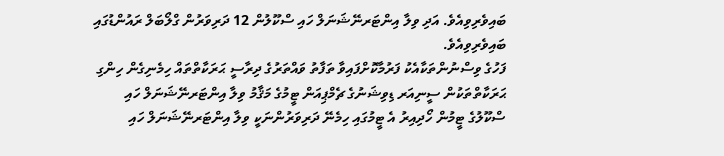ބައިވެރިވިއެވެ. އަދި ވިލާ އިންޓަރނޭޝަނަލް ހައި ސްކޫލުން 12 ދަރިވަރުން ގްލޯބަލް ރައުންޑުގައި ބައިވެރިވިއެވެ.
ފަހުގެ ވިސްނުންތަކާއެކު ފަރުމާކޮށްފައިވާ ތަފާތު ވައްތަރުގެ ދިރާސީ ޙަރަކާތްތައް ހިމެނިގެން ހިންގި ޙަރަކާތްތަކުން ސީނިއަރ ޑިވިޝަނުގެ ޗެމްޕިއަން ޓީމުގެ މަޤާމު ވިލާ އިންޓަރނޭޝަނަލް ހައި ސްކޫލުގެ ޓީމުން ހޯދިއިރު އެ ޓީމުގައި ހިމެނޭ ދަރިވަރުންނަކީ ވިލާ އިންޓަރނޭޝަނަލް ހައި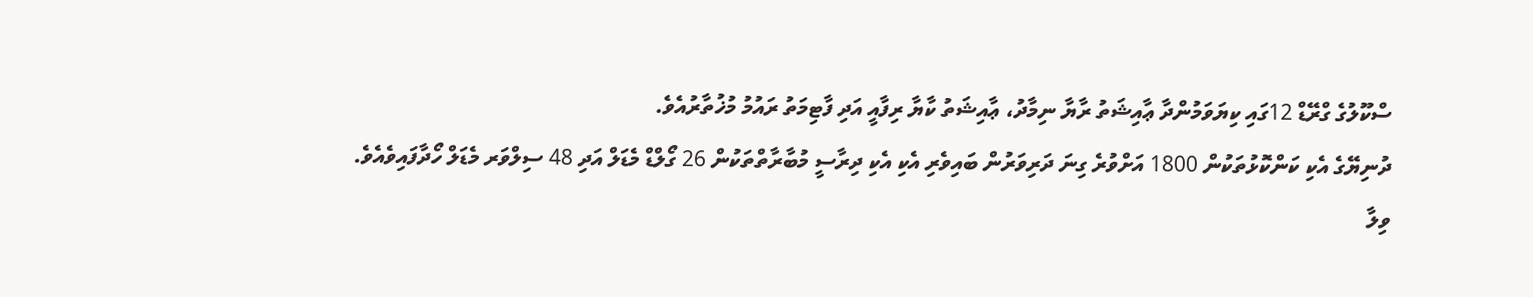ސްކޫލުގެ ގްރޭޑް 12ގައި ކިޔަވަމުންދާ ޢާއިޝަތު ރާޔާ ނިމާދު، ޢާއިޝަތު ކާޔާ ރިފާއީ އަދި ފާޓިމަތު ރައުމު މުޚުތާރުއެވެ.
ދުނިޔޭގެ އެކި ކަންކޮޅުތަކުން 1800 އަށްވުރެ ގިނަ ދަރިވަރުން ބައިވެރި އެކި އެކި ދިރާސީ މުބާރާތްތަކުން 26 ގޯލްޑް މެޑަލް އަދި 48 ސިލްވަރ މެޑަލް ހޯދާފައިވެއެވެ.
ވިލާ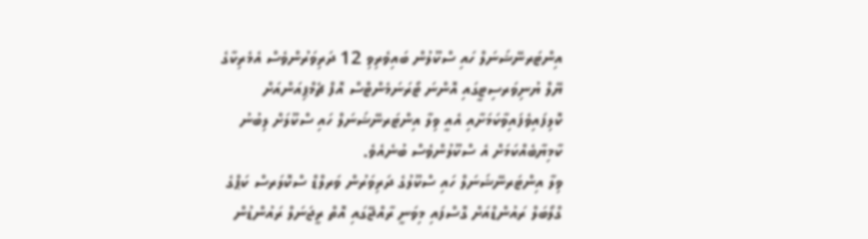އިންޓަރނޭޝަނަލް ހައި ސްކޫލުން ބައިވެރިވި 12 ދަރިވަރުންވެސް އެމެރިކާގެ ޔޭލް ޔުނިވަރސިޓީގައި އޮންނަ ޓޯރަނަމެންޓްސް އޮފް ޗެމްޕިއަންއަށް ކޮލިފައިވެފައިވާކަމަށާއި އެއީ ވިލާ އިންޓަރނޭޝަނަލް ހައި ސްކޫލަށް ލިބުނު ކާމިޔާބެއްކަމަށް އެ ސްކޫލުންވެސް ބުނެއެވެ.
ވިލާ އިންޓަރނޭޝަނަލް ހައި ސްކޫލުގެ ދަރިވަރުން ވަރލްޑް ސްކޮލަރސް ކަޕްގެ ގްލޯބަލް ރައުންޑްއަށް ގޮސްފައި މިވަނީ ރާއްޖޭގައި އޮތް ރީޖަނަލް ރައުންޑުން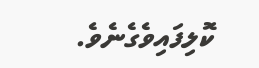ކޮލިފައިވެގެނެވެ.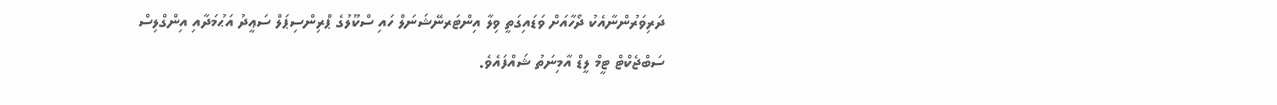ދަރިވަރުންނާއެކު ދޯހާއަށް ވަޑައިގަތީ ވިލާ އިންޓަރނޭޝަނަލް ހައި ސްކޫލުގެ ޕްރިންސިޕަލް ސަޢީދު އަޙުމަދާއި އިންގްލިސް ސަބްޖެކްޓް ޓީމް ލީޑް އާމިނަތު ޝައްފައެވެ.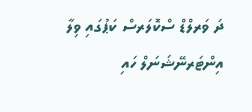ދަ ވަރލްޑް ސްކޮލަރސް ކަޕުގައި ވިލާ އިންޓަރނޭޝަނަލް ހައި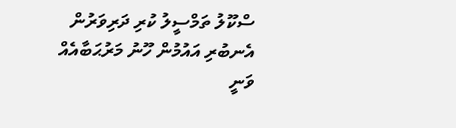ސްކޫލު ތަމްސީލު ކުރި ދަރިވަރުން އެނބުރި އައުމުން ހޫނު މަރުޙަބާއެއް ވަނީ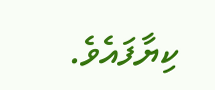ކިޔާފައެވެ.